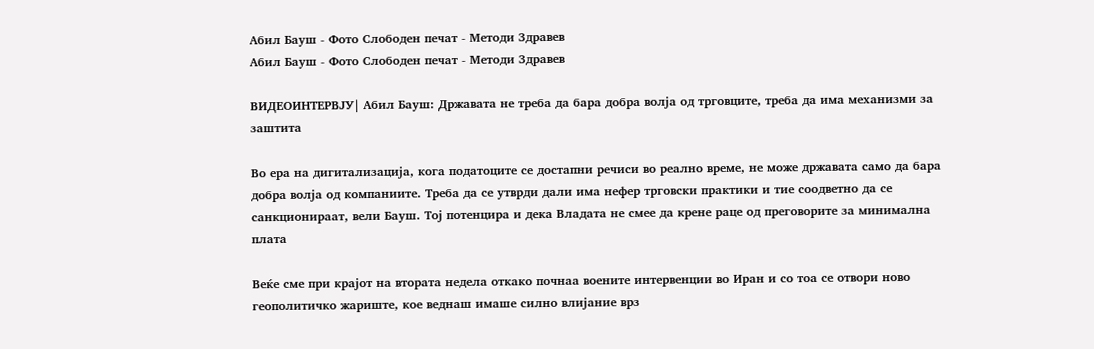Абил Бауш - Фото Слободен печат - Методи Здравев
Абил Бауш - Фото Слободен печат - Методи Здравев

ВИДЕОИНТЕРВЈУ| Абил Бауш: Државата не треба да бара добра волја од трговците, треба да има механизми за заштита

Во ера на дигитализација, кога податоците се достапни речиси во реално време, не може државата само да бара добра волја од компаниите. Треба да се утврди дали има нефер трговски практики и тие соодветно да се санкционираат, вели Бауш. Тој потенцира и дека Владата не смее да крене раце од преговорите за минимална плата

Веќе сме при крајот на втората недела откако почнаа воените интервенции во Иран и со тоа се отвори ново геополитичко жариште, кое веднаш имаше силно влијание врз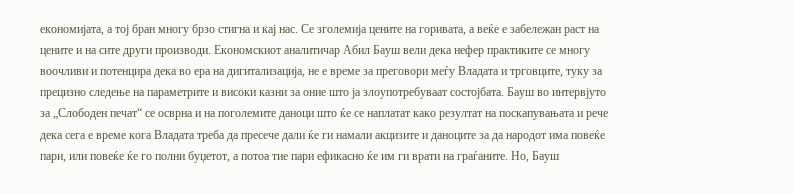економијата, а тој бран многу брзо стигна и кај нас. Се зголемија цените на горивата, а веќе е забележан раст на цените и на сите други производи. Економскиот аналитичар Абил Бауш вели дека нефер практиките се многу воочливи и потенцира дека во ера на дигитализација, не е време за преговори меѓу Владата и трговците, туку за прецизно следење на параметрите и високи казни за оние што ја злоупотребуваат состојбата. Бауш во интервјуто за „Слободен печат“ се осврна и на поголемите даноци што ќе се наплатат како резултат на поскапувањата и рече дека сега е време кога Владата треба да пресече дали ќе ги намали акцизите и даноците за да народот има повеќе пари, или повеќе ќе го полни буџетот, а потоа тие пари ефикасно ќе им ги врати на граѓаните. Но, Бауш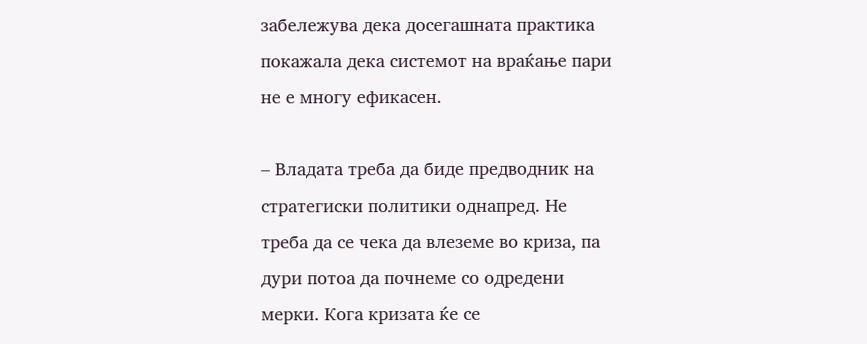забележува дека досегашната практика покажала дека системот на враќање пари не е многу ефикасен.

– Владата треба да биде предводник на стратегиски политики однапред. Не треба да се чека да влеземе во криза, па дури потоа да почнеме со одредени мерки. Кога кризата ќе се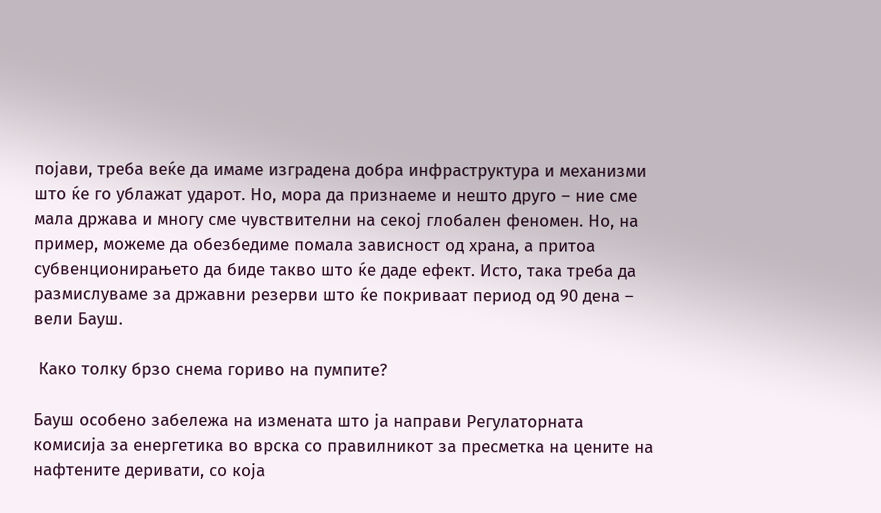појави, треба веќе да имаме изградена добра инфраструктура и механизми што ќе го ублажат ударот. Но, мора да признаеме и нешто друго – ние сме мала држава и многу сме чувствителни на секој глобален феномен. Но, на пример, можеме да обезбедиме помала зависност од храна, а притоа субвенционирањето да биде такво што ќе даде ефект. Исто, така треба да размислуваме за државни резерви што ќе покриваат период од 90 дена – вели Бауш.

 Како толку брзо снема гориво на пумпите?

Бауш особено забележа на измената што ја направи Регулаторната комисија за енергетика во врска со правилникот за пресметка на цените на нафтените деривати, со која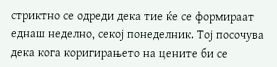стриктно се одреди дека тие ќе се формираат еднаш неделно, секој понеделник. Тој посочува дека кога коригирањето на цените би се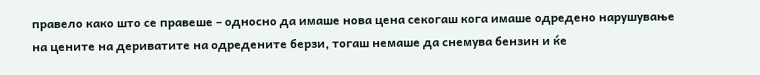правело како што се правеше – односно да имаше нова цена секогаш кога имаше одредено нарушување на цените на дериватите на одредените берзи, тогаш немаше да снемува бензин и ќе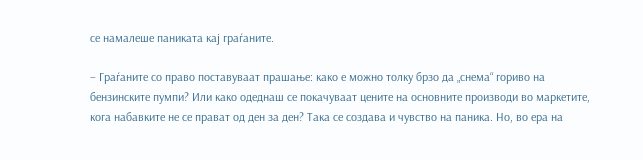се намалеше паниката кај граѓаните.

– Граѓаните со право поставуваат прашање: како е можно толку брзо да „снема“ гориво на бензинските пумпи? Или како одеднаш се покачуваат цените на основните производи во маркетите, кога набавките не се прават од ден за ден? Така се создава и чувство на паника. Но, во ера на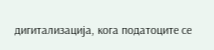дигитализација, кога податоците се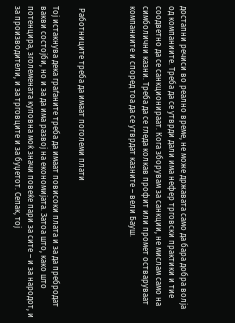достапни речиси во реално време, не може државата само да бара добра волја од компаниите. Треба да се утврди дали има нефер трговски практики и тие соодветно да се санкционираат. Кога зборувам за санкции, не мислам само на симболични казни. Треба да се гледа колкав профит или промет остваруваат компаниите и според тоа да се утврдат казните – вели Бауш.



 Работниците треба да имаат поголеми плати

Тој истакнува дека граѓаните треба да имаат повисоки плата и за да пребродат вакви состојби, но и за да има развој на економијата. Затоа што, како што потенцира, зголемената куповна моќ значи повеќе пари за сите – и за народот, и за производители, и за трговците и за буџетот. Сепак, тој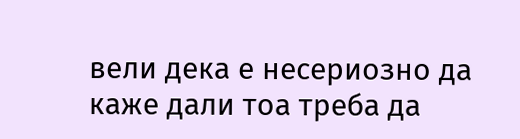вели дека е несериозно да каже дали тоа треба да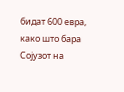бидат 600 евра, како што бара Сојузот на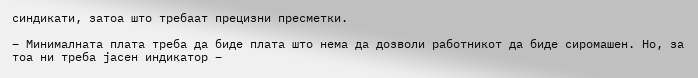синдикати, затоа што требаат прецизни пресметки.

– Минималната плата треба да биде плата што нема да дозволи работникот да биде сиромашен. Но, за тоа ни треба јасен индикатор –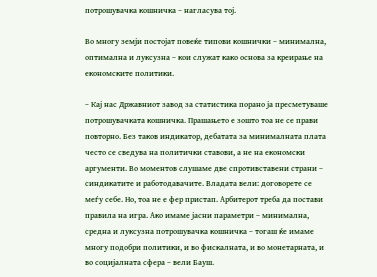потрошувачка кошничка – нагласува тој.

Во многу земји постојат повеќе типови кошнички – минимална, оптимална и луксузна – кои служат како основа за креирање на економските политики.

– Кај нас Државниот завод за статистика порано ја пресметуваше потрошувачката кошничка. Прашањето е зошто тоа не се прави повторно. Без таков индикатор, дебатата за минималната плата често се сведува на политички ставови, а не на економски аргументи. Во моментов слушаме две спротивставени страни – синдикатите и работодавачите. Владата вели: договорете се меѓу себе. Но, тоа не е фер пристап. Арбитерот треба да постави правила на игра. Ако имаме јасни параметри – минимална, средна и луксузна потрошувачка кошничка – тогаш ќе имаме многу подобри политики, и во фискалната, и во монетарната, и во социјалната сфера – вели Бауш.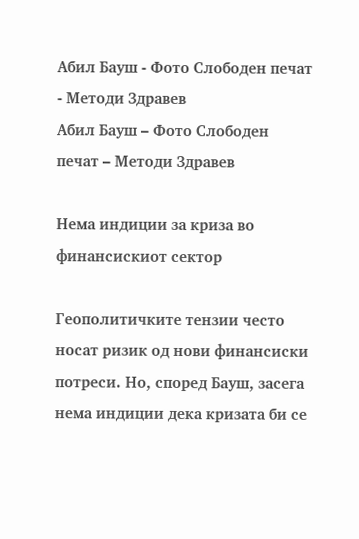Абил Бауш - Фото Слободен печат - Методи Здравев
Абил Бауш – Фото Слободен печат – Методи Здравев

Нема индиции за криза во финансискиот сектор

Геополитичките тензии често носат ризик од нови финансиски потреси. Но, според Бауш, засега нема индиции дека кризата би се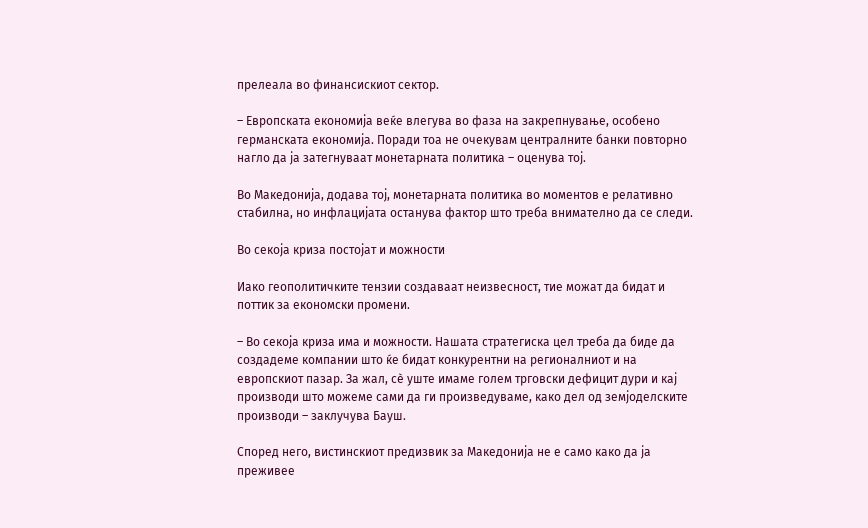прелеала во финансискиот сектор.

– Европската економија веќе влегува во фаза на закрепнување, особено германската економија. Поради тоа не очекувам централните банки повторно нагло да ја затегнуваат монетарната политика – оценува тој.

Во Македонија, додава тој, монетарната политика во моментов е релативно стабилна, но инфлацијата останува фактор што треба внимателно да се следи.

Во секоја криза постојат и можности

Иако геополитичките тензии создаваат неизвесност, тие можат да бидат и поттик за економски промени.

– Во секоја криза има и можности. Нашата стратегиска цел треба да биде да создадеме компании што ќе бидат конкурентни на регионалниот и на европскиот пазар. За жал, сè уште имаме голем трговски дефицит дури и кај производи што можеме сами да ги произведуваме, како дел од земјоделските производи – заклучува Бауш.

Според него, вистинскиот предизвик за Македонија не е само како да ја преживее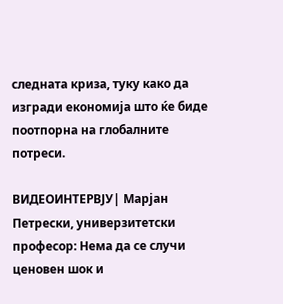следната криза, туку како да изгради економија што ќе биде поотпорна на глобалните потреси.

ВИДЕОИНТЕРВЈУ| Марјан Петрески, универзитетски професор: Нема да се случи ценовен шок и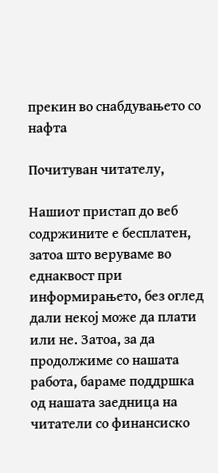прекин во снабдувањето со нафта

Почитуван читателу,

Нашиот пристап до веб содржините е бесплатен, затоа што веруваме во еднаквост при информирањето, без оглед дали некој може да плати или не. Затоа, за да продолжиме со нашата работа, бараме поддршка од нашата заедница на читатели со финансиско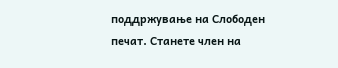поддржување на Слободен печат. Станете член на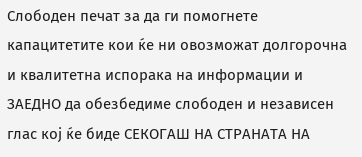Слободен печат за да ги помогнете капацитетите кои ќе ни овозможат долгорочна и квалитетна испорака на информации и ЗАЕДНО да обезбедиме слободен и независен глас кој ќе биде СЕКОГАШ НА СТРАНАТА НА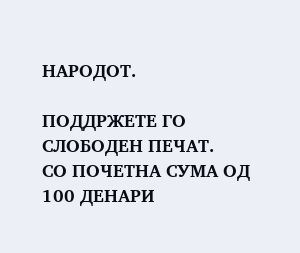НАРОДОТ.

ПОДДРЖЕТЕ ГО СЛОБОДЕН ПЕЧАТ.
СО ПОЧЕТНА СУМА ОД 100 ДЕНАРИ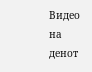Видео на денот